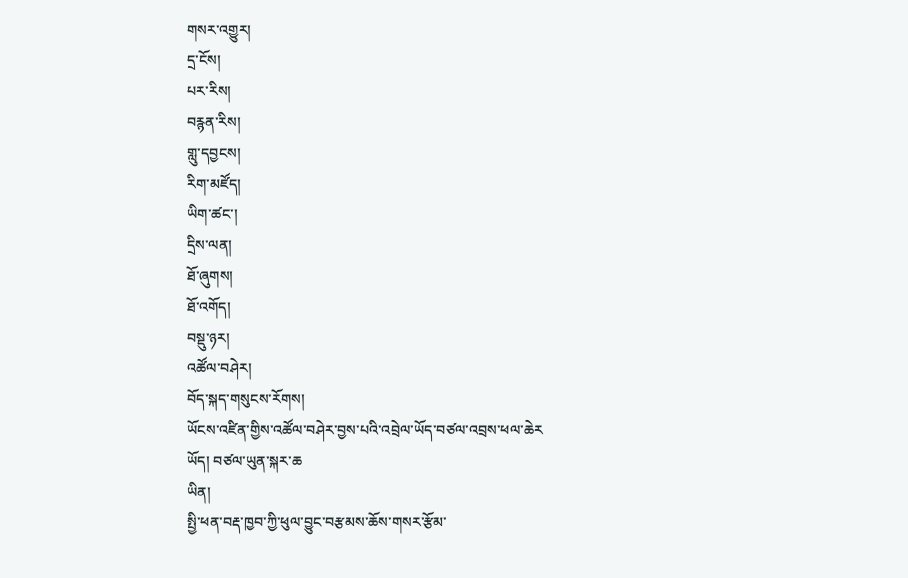གསར་འགྱུར།
དྲ་ངོས།
པར་རིས།
བརྙན་རིས།
གླུ་དབྱངས།
རིག་མཛོད།
ཡིག་ཚང་།
དྲིས་ལན།
ཐོ་ཞུགས།
ཐོ་འགོད།
བསྡུ་ཉར།
འཚོལ་བཤེར།
བོད་སྐད་གསུངས་རོགས།
ཡོངས་འཛིན་གྱིས་འཚོལ་བཤེར་བྱས་པའི་འབྲེལ་ཡོད་བཙལ་འབྲས་ཕལ་ཆེར
ཡོད། བཙལ་ཡུན་སྐར་ཆ
ཡིན།
སྤྱི་ཕན་བརྡ་ཁྱབ་ཀྱི་ཕུལ་བྱུང་བརྩམས་ཆོས་གསར་རྩོམ་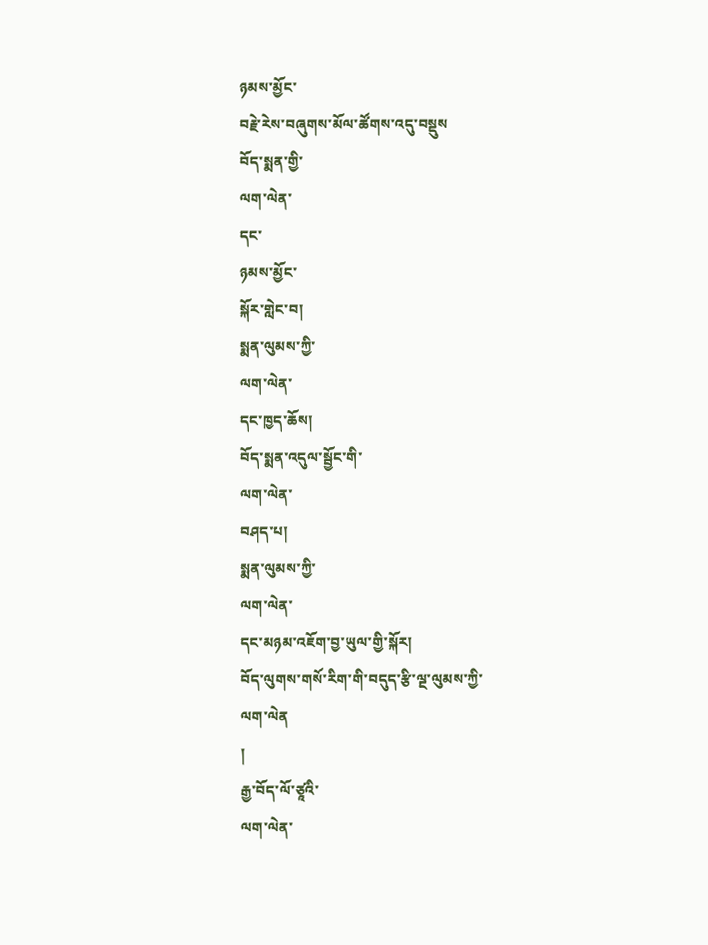ཉམས་མྱོང་
བརྗེ་རེས་བཞུགས་མོལ་ཚོགས་འདུ་བསྡུས
བོད་སྨན་གྱི་
ལག་ལེན་
དང་
ཉམས་མྱོང་
སྐོར་གླེང་བ།
སྨན་ལུམས་ཀྱི་
ལག་ལེན་
དང་ཁྱད་ཆོས།
བོད་སྨན་འདུལ་སྦྱོང་གི་
ལག་ལེན་
བཤད་པ།
སྨན་ལུམས་ཀྱི་
ལག་ལེན་
དང་མཉམ་འཇོག་བྱ་ཡུལ་གྱི་སྐོར།
བོད་ལུགས་གསོ་རིག་གི་བདུད་རྩི་ལྔ་ལུམས་ཀྱི་
ལག་ལེན
།
རྒྱ་བོད་ལོ་ཙཱའི་
ལག་ལེན་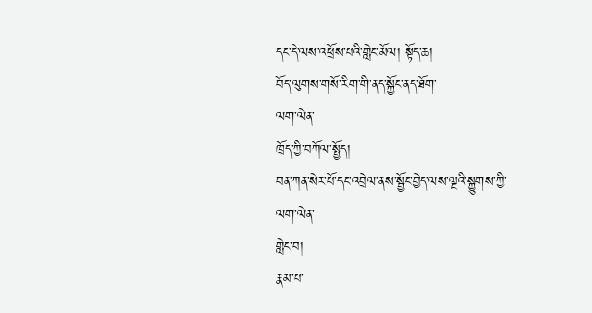དང་དེ་ལས་འཕྲོས་པའི་གླེང་མོལ། སྟོད་ཆ།
བོད་ལུགས་གསོ་རིག་གི་ནད་སྐྱོང་ནད་ཐོག་
ལག་ལེན་
ཁྲོད་ཀྱི་བཀོལ་སྤྱོད།
བན་ཀན་སེར་པོ་དང་འབྲེལ་ནས་སྦྱོང་བྱེད་ལས་ལྔའི་སྐྱུགས་ཀྱི་
ལག་ལེན་
གླེང་བ།
རྣམ་པ་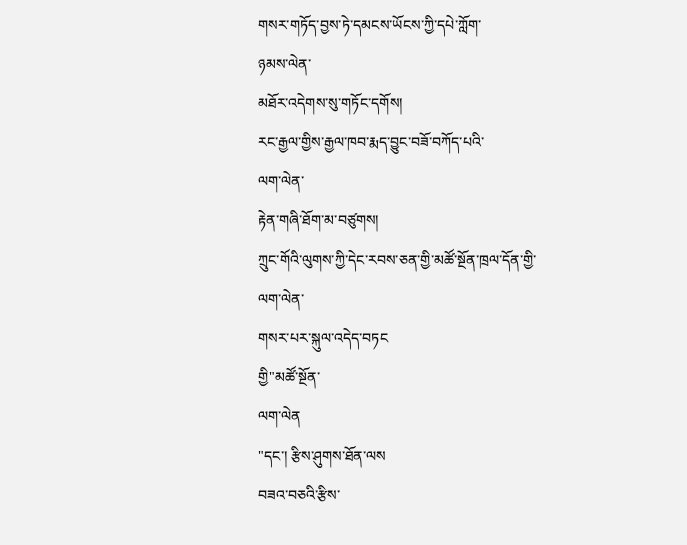གསར་གཏོད་བྱས་ཏེ་དམངས་ཡོངས་ཀྱི་དཔེ་ཀློག་
ཉམས་ལེན་
མཐོར་འདེགས་སུ་གཏོང་དགོས།
རང་རྒྱལ་གྱིས་རྒྱལ་ཁབ་རྨད་བྱུང་བཟོ་བཀོད་པའི་
ལག་ལེན་
རྟེན་གཞི་ཐོག་མ་བཙུགས།
ཀྲུང་གོའི་ལུགས་ཀྱི་དེང་རབས་ཅན་གྱི་མཚོ་སྔོན་ཁྲལ་དོན་གྱི་
ལག་ལེན་
གསར་པར་སྐུལ་འདེད་བཏང
གྱི"མཚོ་སྔོན་
ལག་ལེན
"དང་། རྩིས་ཤུགས་ཐོན་ལས
བཟའ་བཅའི་རྩིས་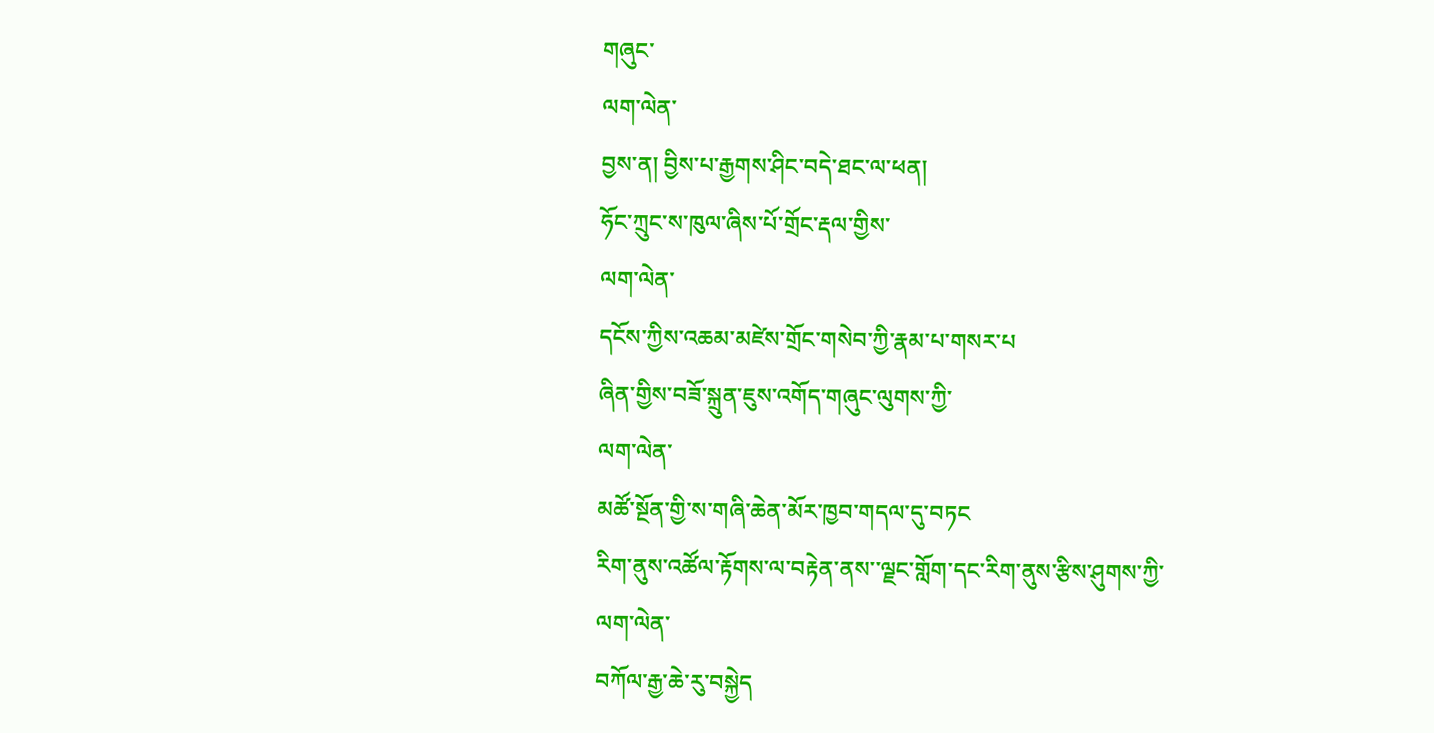གཞུང་
ལག་ལེན་
བྱས་ན། བྱིས་པ་རྒྱགས་ཤིང་བདེ་ཐང་ལ་ཕན།
ཧོང་ཀྲུང་ས་ཁུལ་ཞིས་པོ་གྲོང་རྡལ་གྱིས་
ལག་ལེན་
དངོས་ཀྱིས་འཆམ་མཛེས་གྲོང་གསེབ་ཀྱི་རྣམ་པ་གསར་པ
ཞིན་གྱིས་བཟོ་སྐྲུན་ཇུས་འགོད་གཞུང་ལུགས་ཀྱི་
ལག་ལེན་
མཚོ་སྔོན་གྱི་ས་གཞི་ཆེན་མོར་ཁྱབ་གདལ་དུ་བཏང
རིག་ནུས་འཚོལ་རྟོགས་ལ་བརྟེན་ནས་་ལྗང་གློག་དང་རིག་ནུས་རྩིས་ཤུགས་ཀྱི་
ལག་ལེན་
བཀོལ་རྒྱ་ཆེ་རུ་བསྐྱེད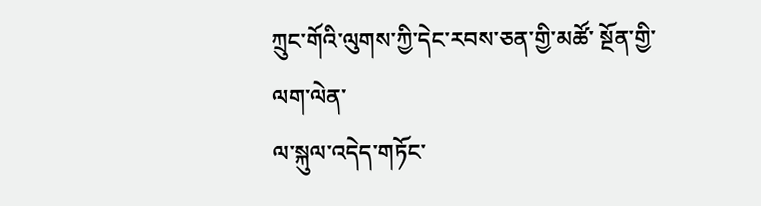ཀྲུང་གོའི་ལུགས་ཀྱི་དེང་རབས་ཅན་གྱི་མཚོ་ སྔོན་གྱི་
ལག་ལེན་
ལ་སྐུལ་འདེད་གཏོང་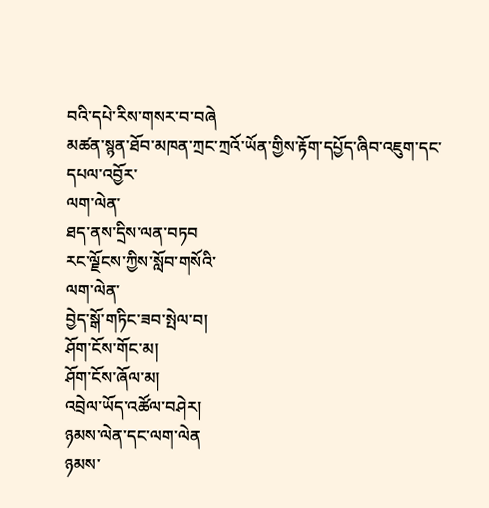བའི་དཔེ་རིས་གསར་བ་བཞེ
མཚན་སྙན་ཐོབ་མཁན་ཀྲང་ཀྲའོ་ཡོན་གྱིས་རྟོག་དཔྱོད་ཞིབ་འཇུག་དང་དཔལ་འབྱོར་
ལག་ལེན་
ཐད་ནས་དྲིས་ལན་བཏབ
རང་ལྗོངས་ཀྱིས་སློབ་གསོའི་
ལག་ལེན་
བྱེད་སྒོ་གཏིང་ཟབ་སྤེལ་བ།
ཤོག་ངོས་གོང་མ།
ཤོག་ངོས་ཞོལ་མ།
འབྲེལ་ཡོད་འཚོལ་བཤེར།
ཉམས་ལེན་དང་ལག་ལེན
ཉམས་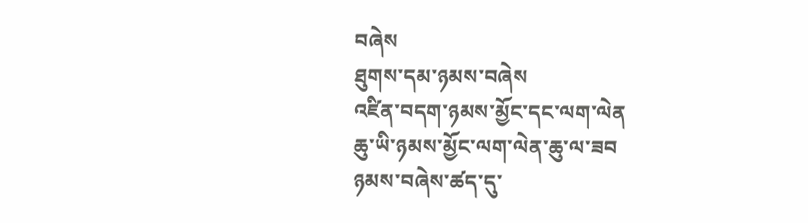བཞེས
ཐུགས་དམ་ཉམས་བཞེས
འཛིན་བདག་ཉམས་མྱོང་དང་ལག་ལེན
ཆུ་ཡི་ཉམས་མྱོང་ལག་ལེན་ཆུ་ལ་ཟབ
ཉམས་བཞེས་ཚད་དུ་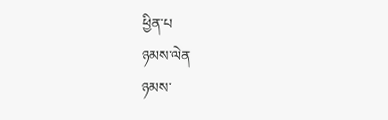ཕྱིན་པ
ཉམས་ལེན
ཉམས་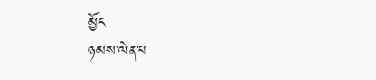མྱོང
ཉམས་ལེན་པ